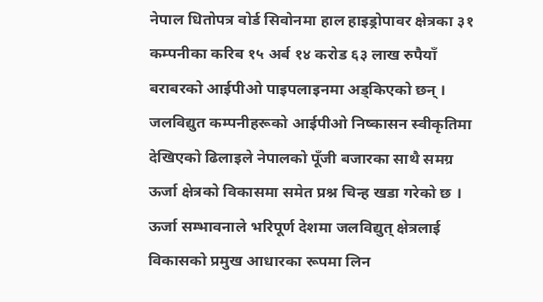नेपाल धितोपत्र वोर्ड सिवोनमा हाल हाइड्रोपावर क्षेत्रका ३१ कम्पनीका करिब १५ अर्ब १४ करोड ६३ लाख रुपैयाँ बराबरको आईपीओ पाइपलाइनमा अड्किएको छन् । जलविद्युत कम्पनीहरूको आईपीओ निष्कासन स्वीकृतिमा देखिएको ढिलाइले नेपालको पूँजी बजारका साथै समग्र ऊर्जा क्षेत्रको विकासमा समेत प्रश्न चिन्ह खडा गरेको छ ।
ऊर्जा सम्भावनाले भरिपूर्ण देशमा जलविद्युत् क्षेत्रलाई विकासको प्रमुख आधारका रूपमा लिन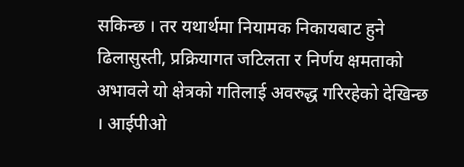सकिन्छ । तर यथार्थमा नियामक निकायबाट हुने ढिलासुस्ती, प्रक्रियागत जटिलता र निर्णय क्षमताको अभावले यो क्षेत्रको गतिलाई अवरुद्ध गरिरहेको देखिन्छ । आईपीओ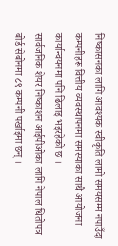निष्कासनका लागि आवश्यक स्वीकृति लामो समयसम्म नपाउँदा कम्पनीहरू वित्तीय व्यवस्थापनमा समस्याका साथै आयोजना कार्यान्वयनमा पनि ढिलाइ भइरहेको छ ।
सार्वजनिक शेयर निष्काशन आईपीओका लागि नेपाल धितोपत्र बोर्ड सेबोनमा ८९ कम्पनी पर्खाइमा छन् ।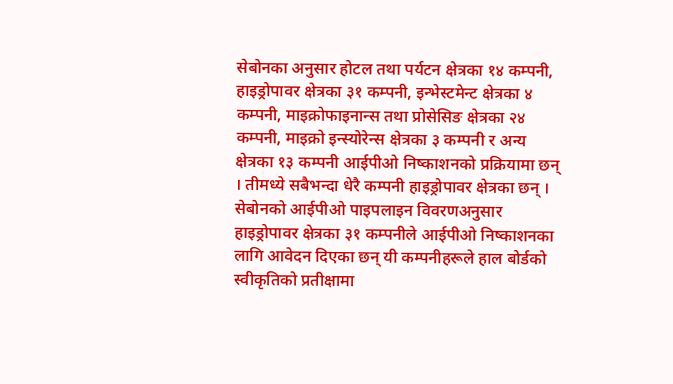सेबोनका अनुसार होटल तथा पर्यटन क्षेत्रका १४ कम्पनी, हाइड्रोपावर क्षेत्रका ३१ कम्पनी, इन्भेस्टमेन्ट क्षेत्रका ४ कम्पनी, माइक्रोफाइनान्स तथा प्रोसेसिङ क्षेत्रका २४ कम्पनी, माइक्रो इन्स्योरेन्स क्षेत्रका ३ कम्पनी र अन्य क्षेत्रका १३ कम्पनी आईपीओ निष्काशनको प्रक्रियामा छन् । तीमध्ये सबैभन्दा धेरै कम्पनी हाइड्रोपावर क्षेत्रका छन् । सेबोनको आईपीओ पाइपलाइन विवरणअनुसार हाइड्रोपावर क्षेत्रका ३१ कम्पनीले आईपीओ निष्काशनका लागि आवेदन दिएका छन् यी कम्पनीहरूले हाल बोर्डको स्वीकृतिको प्रतीक्षामा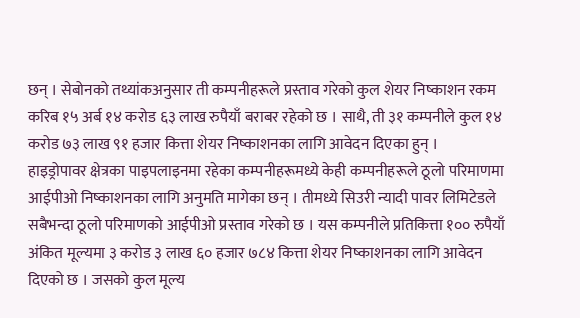छन् । सेबोनको तथ्यांकअनुसार ती कम्पनीहरूले प्रस्ताव गरेको कुल शेयर निष्काशन रकम करिब १५ अर्ब १४ करोड ६३ लाख रुपैयाँ बराबर रहेको छ । साथै, ती ३१ कम्पनीले कुल १४ करोड ७३ लाख ९१ हजार कित्ता शेयर निष्काशनका लागि आवेदन दिएका हुन् ।
हाइड्रोपावर क्षेत्रका पाइपलाइनमा रहेका कम्पनीहरूमध्ये केही कम्पनीहरूले ठूलो परिमाणमा आईपीओ निष्काशनका लागि अनुमति मागेका छन् । तीमध्ये सिउरी न्यादी पावर लिमिटेडले सबैभन्दा ठूलो परिमाणको आईपीओ प्रस्ताव गरेको छ । यस कम्पनीले प्रतिकित्ता १०० रुपैयाँ अंकित मूल्यमा ३ करोड ३ लाख ६० हजार ७८४ कित्ता शेयर निष्काशनका लागि आवेदन दिएको छ । जसको कुल मूल्य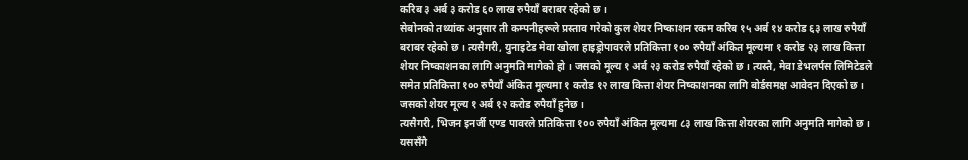करिब ३ अर्ब ३ करोड ६० लाख रुपैयाँ बराबर रहेको छ ।
सेबोनको तथ्यांक अनुसार ती कम्पनीहरूले प्रस्ताव गरेको कुल शेयर निष्काशन रकम करिब १५ अर्ब १४ करोड ६३ लाख रुपैयाँ बराबर रहेको छ । त्यसैगरी, युनाइटेड मेवा खोला हाइड्रोपावरले प्रतिकित्ता १०० रुपैयाँ अंकित मूल्यमा १ करोड २३ लाख कित्ता शेयर निष्काशनका लागि अनुमति मागेको हो । जसको मूल्य १ अर्ब २३ करोड रुपैयाँ रहेको छ । त्यस्तै, मेवा डेभलर्पस लिमिटेडले समेत प्रतिकित्ता १०० रुपैयाँ अंकित मूल्यमा १ करोड १२ लाख कित्ता शेयर निष्काशनका लागि बोर्डसमक्ष आवेदन दिएको छ । जसको शेयर मूल्य १ अर्ब १२ करोड रुपैयाँ हुनेछ ।
त्यसैगरी, भिजन इनर्जी एण्ड पावरले प्रतिकित्ता १०० रुपैयाँ अंकित मूल्यमा ८३ लाख कित्ता शेयरका लागि अनुमति मागेको छ । यससँगै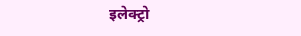इलेक्ट्रो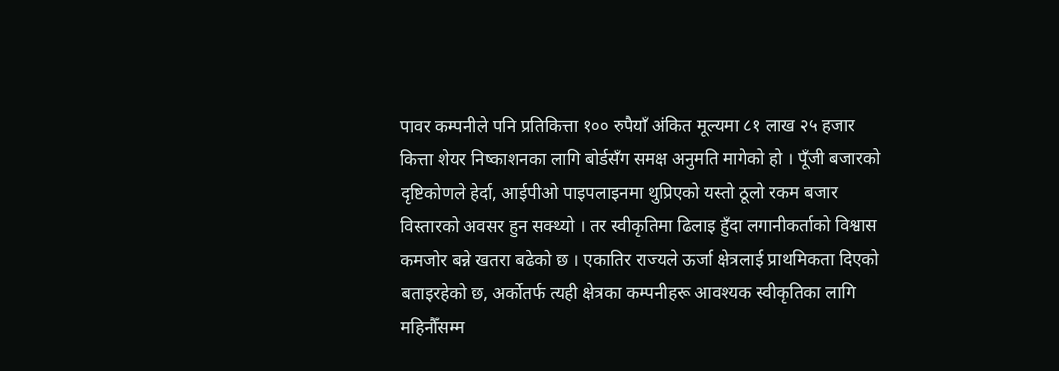पावर कम्पनीले पनि प्रतिकित्ता १०० रुपैयाँ अंकित मूल्यमा ८१ लाख २५ हजार कित्ता शेयर निष्काशनका लागि बोर्डसँग समक्ष अनुमति मागेको हो । पूँजी बजारको दृष्टिकोणले हेर्दा, आईपीओ पाइपलाइनमा थुप्रिएको यस्तो ठूलो रकम बजार विस्तारको अवसर हुन सक्थ्यो । तर स्वीकृतिमा ढिलाइ हुँदा लगानीकर्ताको विश्वास कमजोर बन्ने खतरा बढेको छ । एकातिर राज्यले ऊर्जा क्षेत्रलाई प्राथमिकता दिएको बताइरहेको छ, अर्कोतर्फ त्यही क्षेत्रका कम्पनीहरू आवश्यक स्वीकृतिका लागि महिनौँसम्म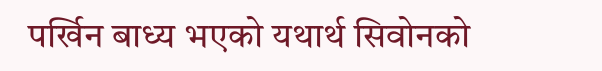पर्खिन बाध्य भएको यथार्थ सिवोनको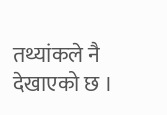तथ्यांकले नै देखाएको छ ।